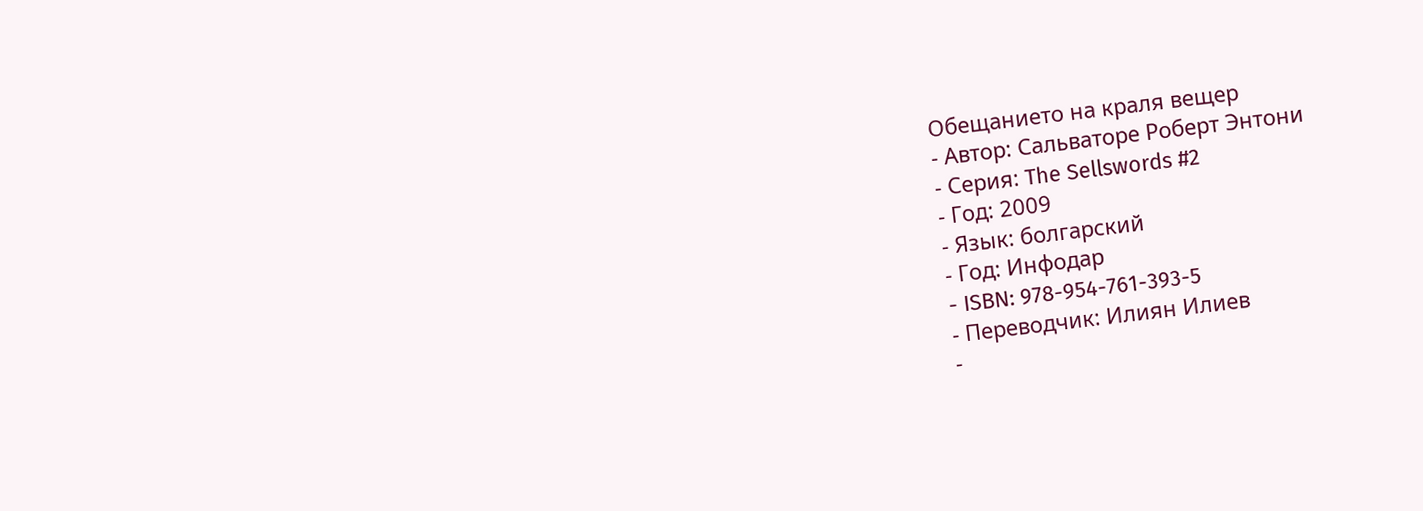Обещанието на краля вещер
- Автор: Сальваторе Роберт Энтони
- Серия: The Sellswords #2
- Год: 2009
- Язык: болгарский
- Год: Инфодар
- ISBN: 978-954-761-393-5
- Переводчик: Илиян Илиев
-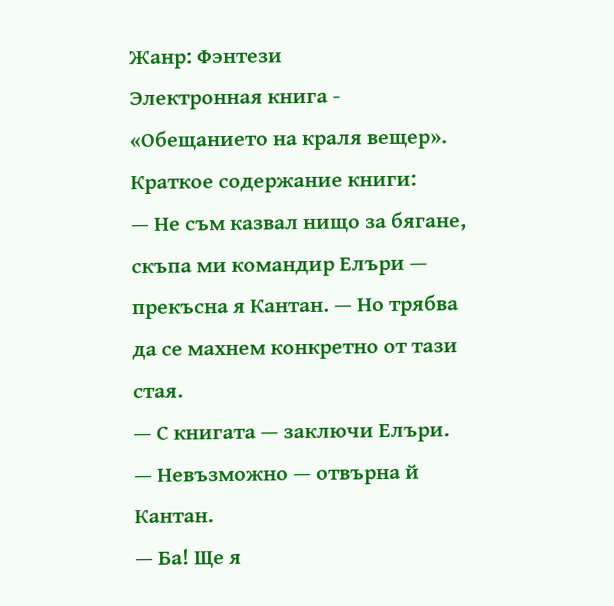Жанр: Фэнтези
Электронная книга - «Обещанието на краля вещер». Краткое содержание книги:
— Не съм казвал нищо за бягане, скъпа ми командир Елъри — прекъсна я Кантан. — Но трябва да се махнем конкретно от тази стая.
— С книгата — заключи Елъри.
— Невъзможно — отвърна й Кантан.
— Ба! Ще я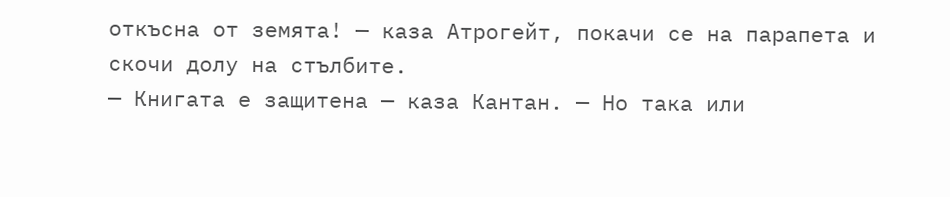откъсна от земята! — каза Атрогейт, покачи се на парапета и скочи долу на стълбите.
— Книгата е защитена — каза Кантан. — Но така или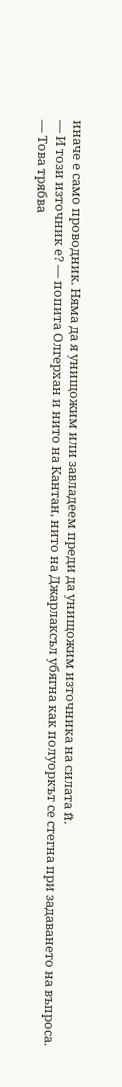иначе е само проводник. Няма да я унищожим или завладеем преди да унищожим източника на силата й.
— И този източник е? — попита Олгерхан и нито на Кантан, нито на Джарлаксъл убягна как полуоркът се стегна при задаването на въпроса.
— Това трябва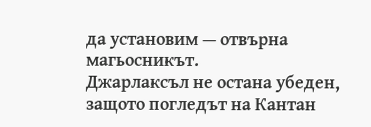да установим — отвърна магьосникът.
Джарлаксъл не остана убеден, защото погледът на Кантан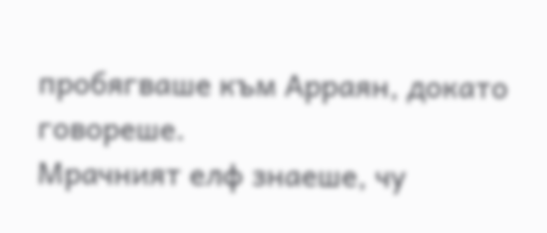пробягваше към Арраян, докато говореше.
Мрачният елф знаеше, чу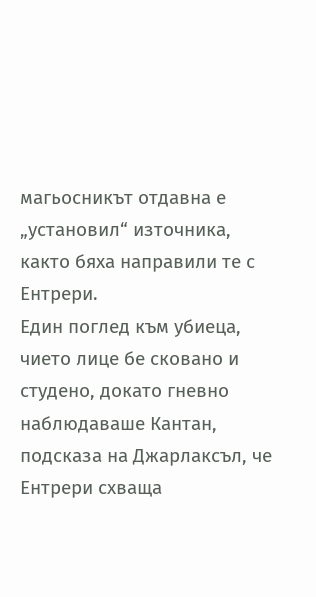магьосникът отдавна е „установил“ източника, както бяха направили те с Ентрери.
Един поглед към убиеца, чието лице бе сковано и студено, докато гневно наблюдаваше Кантан, подсказа на Джарлаксъл, че Ентрери схваща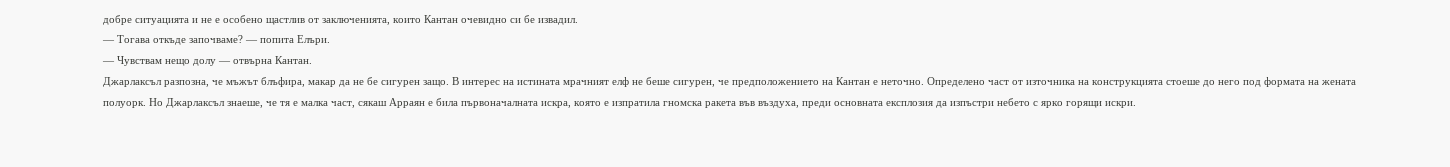добре ситуацията и не е особено щастлив от заключенията, които Кантан очевидно си бе извадил.
— Тогава откъде започваме? — попита Елъри.
— Чувствам нещо долу — отвърна Кантан.
Джарлаксъл разпозна, че мъжът блъфира, макар да не бе сигурен защо. В интерес на истината мрачният елф не беше сигурен, че предположението на Кантан е неточно. Определено част от източника на конструкцията стоеше до него под формата на жената полуорк. Но Джарлаксъл знаеше, че тя е малка част, сякаш Арраян е била първоначалната искра, която е изпратила гномска ракета във въздуха, преди основната експлозия да изпъстри небето с ярко горящи искри.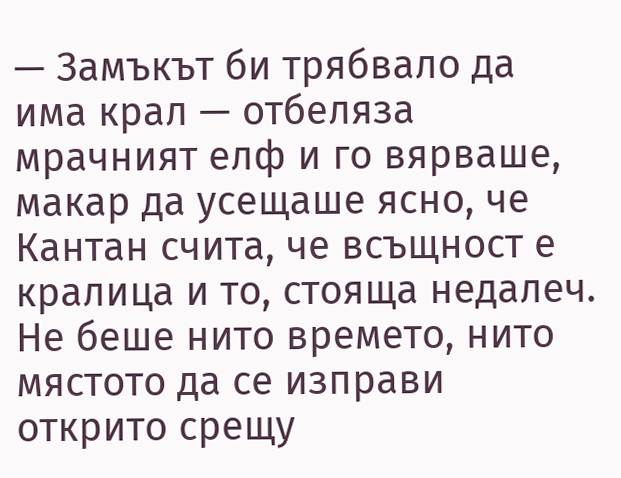— Замъкът би трябвало да има крал — отбеляза мрачният елф и го вярваше, макар да усещаше ясно, че Кантан счита, че всъщност е кралица и то, стояща недалеч.
Не беше нито времето, нито мястото да се изправи открито срещу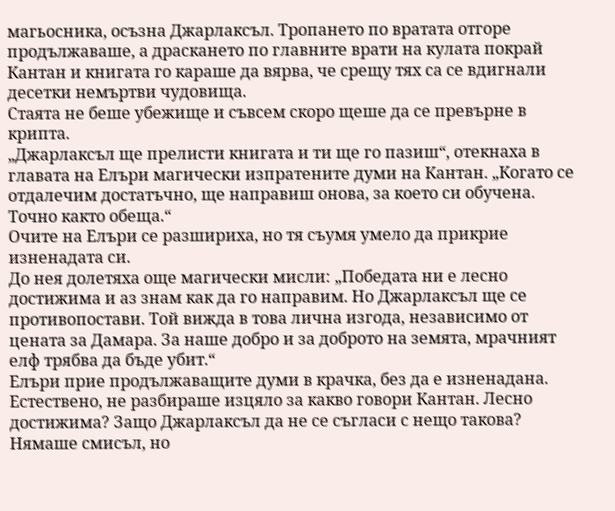магьосника, осъзна Джарлаксъл. Тропането по вратата отгоре продължаваше, а драскането по главните врати на кулата покрай Кантан и книгата го караше да вярва, че срещу тях са се вдигнали десетки немъртви чудовища.
Стаята не беше убежище и съвсем скоро щеше да се превърне в крипта.
„Джарлаксъл ще прелисти книгата и ти ще го пазиш“, отекнаха в главата на Елъри магически изпратените думи на Кантан. „Когато се отдалечим достатъчно, ще направиш онова, за което си обучена. Точно както обеща.“
Очите на Елъри се разшириха, но тя съумя умело да прикрие изненадата си.
До нея долетяха още магически мисли: „Победата ни е лесно достижима и аз знам как да го направим. Но Джарлаксъл ще се противопостави. Той вижда в това лична изгода, независимо от цената за Дамара. За наше добро и за доброто на земята, мрачният елф трябва да бъде убит.“
Елъри прие продължаващите думи в крачка, без да е изненадана. Естествено, не разбираше изцяло за какво говори Кантан. Лесно достижима? Защо Джарлаксъл да не се съгласи с нещо такова? Нямаше смисъл, но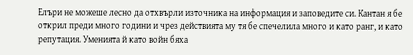Елъри не можеше лесно да отхвърли източника на информация и заповедите си. Кантан я бе открил преди много години и чрез действията му тя бе спечелила много и като ранг, и като репутация. Уменията й като войн бяха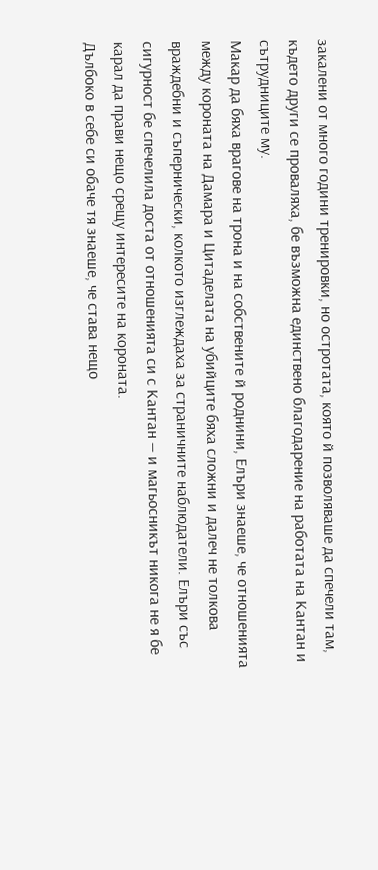закалени от много години тренировки, но остротата, която й позволяваше да спечели там, където други се проваляха, бе възможна единствено благодарение на работата на Кантан и сътрудниците му.
Макар да бяха врагове на трона и на собствените й роднини, Елъри знаеше, че отношенията между короната на Дамара и Цитаделата на убийците бяха сложни и далеч не толкова враждебни и съпернически, колкото изглеждаха за страничните наблюдатели. Елъри със сигурност бе спечелила доста от отношенията си с Кантан — и магьосникът никога не я бе карал да прави нещо срещу интересите на короната.
Дълбоко в себе си обаче тя знаеше, че става нещо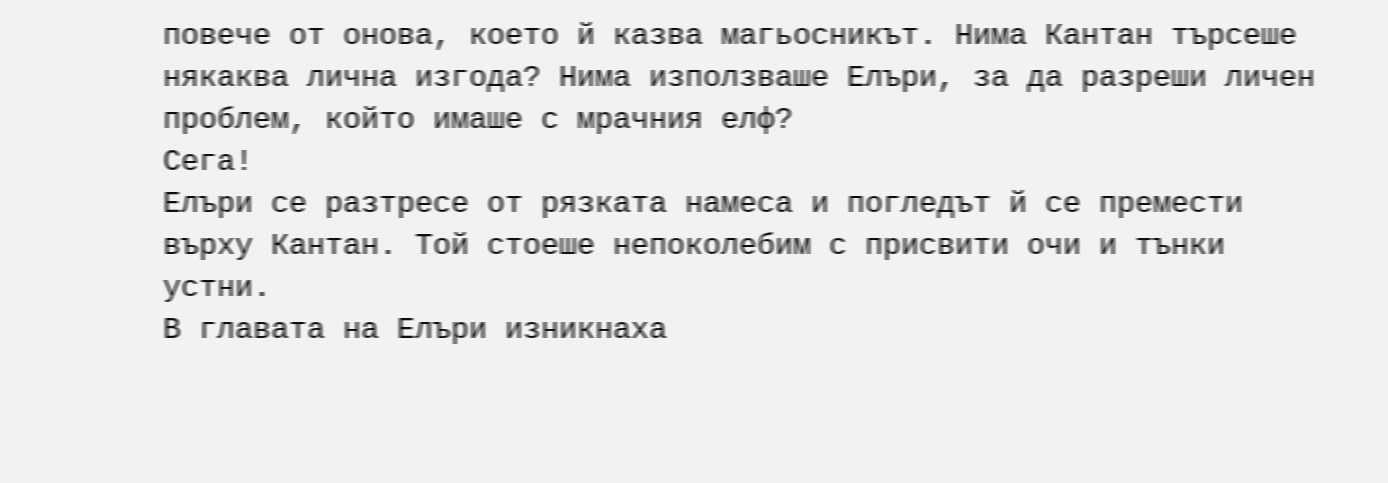повече от онова, което й казва магьосникът. Нима Кантан търсеше някаква лична изгода? Нима използваше Елъри, за да разреши личен проблем, който имаше с мрачния елф?
Сега!
Елъри се разтресе от рязката намеса и погледът й се премести върху Кантан. Той стоеше непоколебим с присвити очи и тънки устни.
В главата на Елъри изникнаха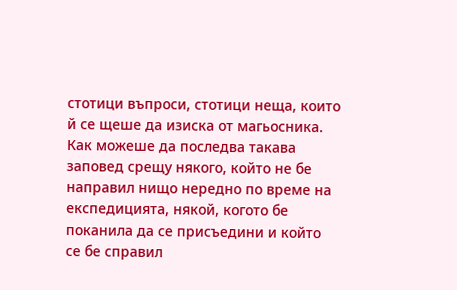стотици въпроси, стотици неща, които й се щеше да изиска от магьосника.
Как можеше да последва такава заповед срещу някого, който не бе направил нищо нередно по време на експедицията, някой, когото бе поканила да се присъедини и който се бе справил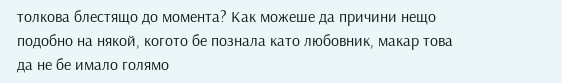толкова блестящо до момента? Как можеше да причини нещо подобно на някой, когото бе познала като любовник, макар това да не бе имало голямо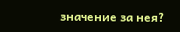значение за нея?